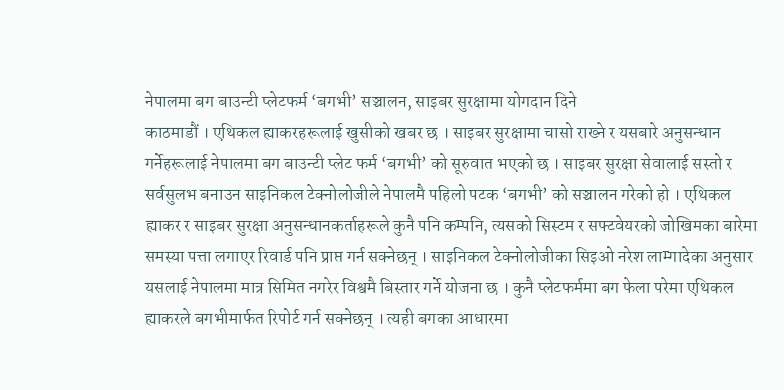नेपालमा बग बाउन्टी प्लेटफर्म ‘बगभी’ सञ्चालन, साइबर सुरक्षामा योगदान दिने
काठमाडौं । एथिकल ह्याकरहरूलाई खुसीको खबर छ । साइबर सुरक्षामा चासो राख्ने र यसबारे अनुसन्धान गर्नेहरूलाई नेपालमा बग बाउन्टी प्लेट फर्म ‘बगभी’ को सूरुवात भएको छ । साइबर सुरक्षा सेवालाई सस्तो र सर्वसुलभ बनाउन साइनिकल टेक्नोलोजीले नेपालमै पहिलो पटक ‘बगभी’ को सञ्चालन गरेको हो । एथिकल ह्याकर र साइबर सुरक्षा अनुसन्धानकर्ताहरूले कुनै पनि कम्पनि, त्यसको सिस्टम र सफ्टवेयरको जोखिमका बारेमा समस्या पत्ता लगाएर रिवार्ड पनि प्राप्त गर्न सक्नेछन् । साइनिकल टेक्नोलोजीका सिइओ नरेश लाम्गादेका अनुसार यसलाई नेपालमा मात्र सिमित नगरेर विश्वमै बिस्तार गर्ने योजना छ । कुनै प्लेटफर्ममा बग फेला परेमा एथिकल ह्याकरले बगभीमार्फत रिपोर्ट गर्न सक्नेछन् । त्यही बगका आधारमा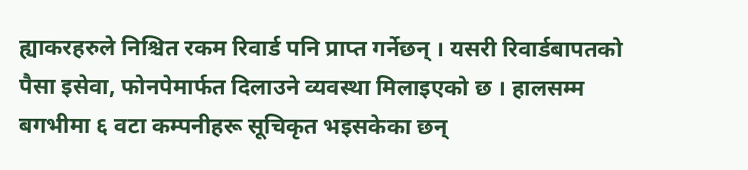ह्याकरहरुले निश्चित रकम रिवार्ड पनि प्राप्त गर्नेछन् । यसरी रिवार्डबापतको पैसा इसेवा, फोनपेमार्फत दिलाउने व्यवस्था मिलाइएको छ । हालसम्म बगभीमा ६ वटा कम्पनीहरू सूचिकृत भइसकेका छन्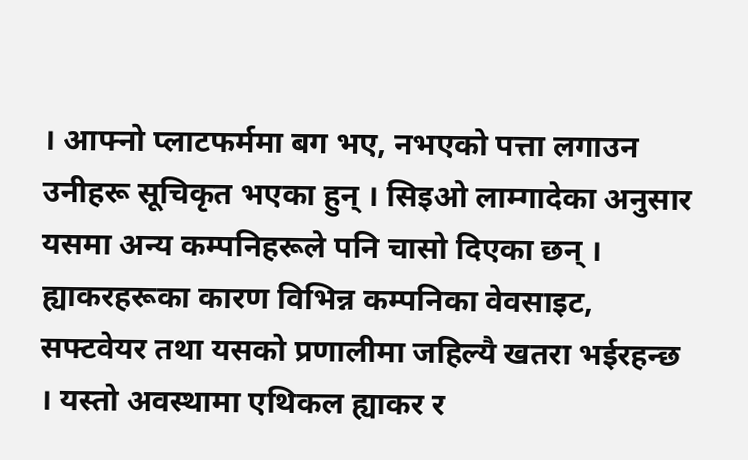। आफ्नो प्लाटफर्ममा बग भए, नभएको पत्ता लगाउन उनीहरू सूचिकृत भएका हुन् । सिइओ लाम्गादेका अनुसार यसमा अन्य कम्पनिहरूले पनि चासो दिएका छन् । ह्याकरहरूका कारण विभिन्न कम्पनिका वेवसाइट, सफ्टवेयर तथा यसको प्रणालीमा जहिल्यै खतरा भईरहन्छ । यस्तो अवस्थामा एथिकल ह्याकर र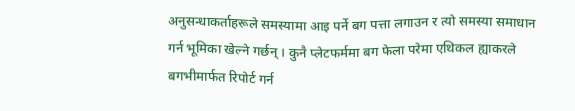अनुसन्धाकर्ताहरूले समस्यामा आइ पर्ने बग पत्ता लगाउन र त्यो समस्या समाधान गर्न भूमिका खेल्ने गर्छन् । कुनै प्लेटफर्ममा बग फेला परेमा एथिकल ह्याकरले बगभीमार्फत रिपोर्ट गर्न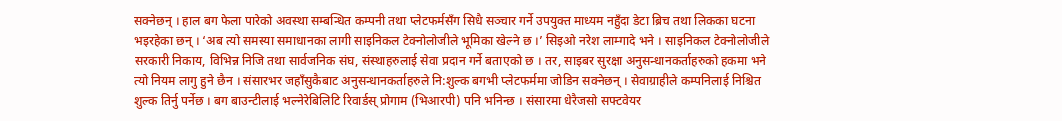सक्नेछन् । हाल बग फेला पारेको अवस्था सम्बन्धित कम्पनी तथा प्लेटफर्मसँग सिधै सञ्चार गर्ने उपयुक्त माध्यम नहुँदा डेटा ब्रिच तथा लिकका घटना भइरहेका छन् । ‘अब त्यो समस्या समाधानका लागी साइनिकल टेक्नोलोजीले भूमिका खेल्ने छ ।’ सिइओ नरेश लाम्गादे भने । साइनिकल टेक्नोलोजीले सरकारी निकाय, विभिन्न निजि तथा सार्वजनिक संघ, संस्थाहरुलाई सेवा प्रदान गर्ने बताएको छ । तर, साइबर सुरक्षा अनुसन्धानकर्ताहरुको हकमा भने त्यो नियम लागु हुने छैन । संसारभर जहाँसुकैबाट अनुसन्धानकर्ताहरुले नि:शुल्क बगभी प्लेटफर्ममा जोडिन सक्नेछन् । सेवाग्राहीले कम्पनिलाई निश्चित शुल्क तिर्नु पर्नेछ । बग बाउन्टीलाई भल्नेरेबिलिटि रिवार्डस् प्रोगाम (भिआरपी) पनि भनिन्छ । संसारमा धेरैजसो सफ्टवेयर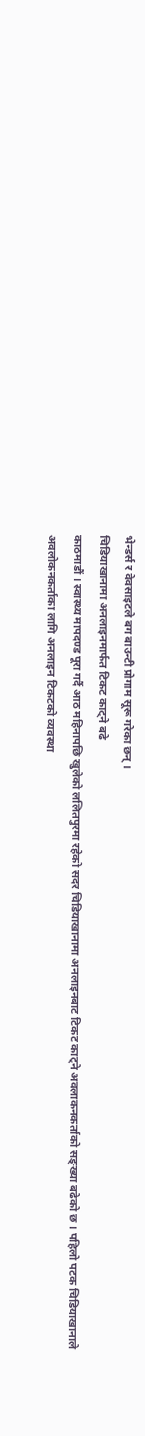भेन्डर्स र वेवसाइटले बग बाउन्टी प्रोगाम सूरू गरेका छन् ।
चिडियाखानामा अनलाइनमार्फत टिकट काट्ने बढे
काठमाडौं । स्वास्थ्य मापदण्ड पूरा गर्दै आठ महिनापछि खुलेको ललितपुरमा रहेको सदर चिडियाखानामा अनलाइनबाट टिकट काट्ने अवलाकनकर्ताको सङ्ख्या बढेको छ । पहिलो पटक चिडियाखानाले अवलोकनकर्ताका लागि अनलाइन टिकटको व्यवस्था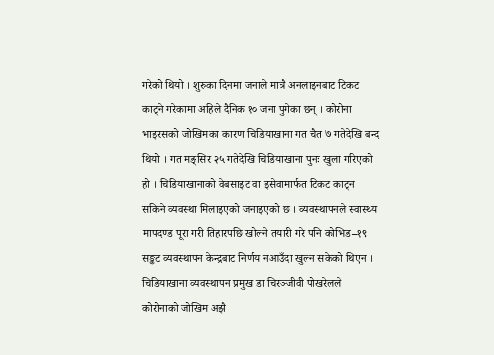गरेको थियो । शुरुका दिनमा जनाले मात्रै अनलाइनबाट टिकट काट्ने गरेकामा अहिले दैनिक १० जना पुगेका छन् । कोरोना भाइरसको जोखिमका कारण चिडियाखाना गत चैत ७ गतेदेखि बन्द थियो । गत मङ्सिर २५ गतेदेखि चिडियाखाना पुनः खुला गरिएको हो । चिडियाखानाको वेबसाइट वा इसेवामार्फत टिकट काट्न सकिने व्यवस्था मिलाइएको जनाइएको छ । व्यवस्थापनले स्वास्थ्य मापदण्ड पूरा गरी तिहारपछि खोल्ने तयारी गरे पनि कोभिड–१९ सङ्कट व्यवस्थापन केन्द्रबाट निर्णय नआउँदा खुल्न सकेको थिएन । चिडियाखाना व्यवस्थापन प्रमुख डा चिरञ्जीवी पोखरेलले कोरोनाको जोखिम अझै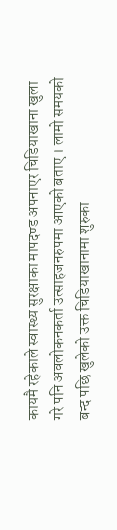कायमै रहेकाले स्वास्थ्य सुरक्षाका मापदण्ड अपनाएर चिडियाखाना खुला गरे पनि अवलोकनकर्ता उत्साहजनरुपमा आएको बताए । लामो समयको बन्द पछि खुलेको उक्त चिडियाखानामा शुरुका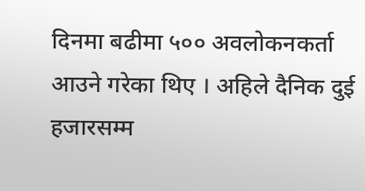दिनमा बढीमा ५०० अवलोकनकर्ता आउने गरेका थिए । अहिले दैनिक दुई हजारसम्म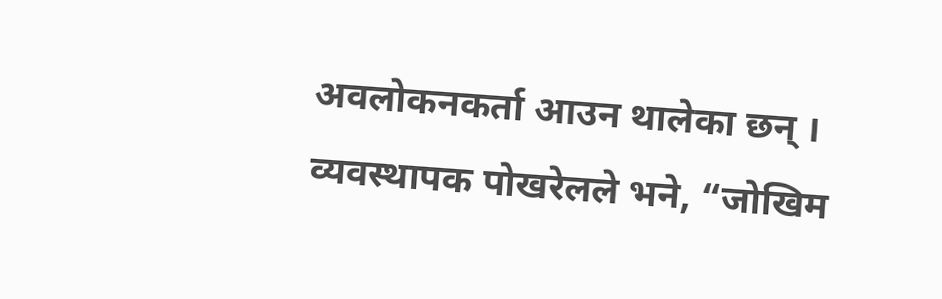अवलोकनकर्ता आउन थालेका छन् । व्यवस्थापक पोखरेलले भने, “जोखिम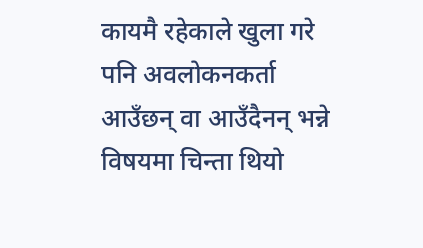कायमै रहेकाले खुला गरे पनि अवलोकनकर्ता आउँछन् वा आउँदैनन् भन्ने विषयमा चिन्ता थियो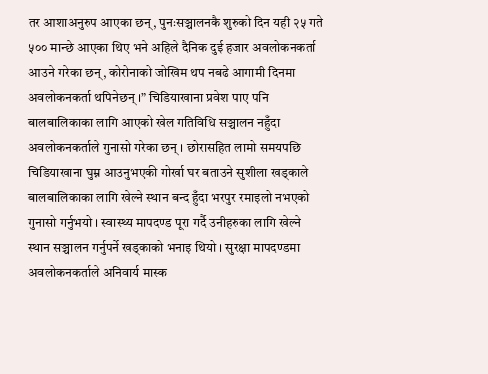तर आशाअनुरुप आएका छन्, पुनःसञ्चालनकै शुरुको दिन यही २५ गते ५०० मान्छे आएका थिए भने अहिले दैनिक दुई हजार अवलोकनकर्ता आउने गरेका छन्, कोरोनाको जोखिम थप नबढे आगामी दिनमा अवलोकनकर्ता थपिनेछन् ।” चिडियाखाना प्रवेश पाए पनि बालबालिकाका लागि आएको खेल गतिविधि सञ्चालन नहुँदा अवलोकनकर्ताले गुनासो गरेका छन् । छोरासहित लामो समयपछि चिडियाखाना घुम्न आउनुभएकी गोर्खा घर बताउने सुशीला खड्काले बालबालिकाका लागि खेल्ने स्थान बन्द हुँदा भरपुर रमाइलो नभएको गुनासो गर्नुभयो । स्वास्थ्य मापदण्ड पूरा गर्दै उनीहरुका लागि खेल्ने स्थान सञ्चालन गर्नुपर्ने खड्काको भनाइ थियो । सुरक्षा मापदण्डमा अवलोकनकर्ताले अनिवार्य मास्क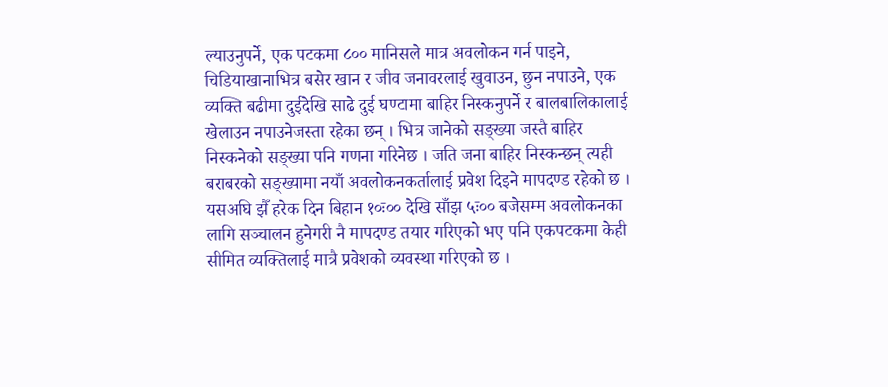ल्याउनुपर्ने, एक पटकमा ८०० मानिसले मात्र अवलोकन गर्न पाइने, चिडियाखानाभित्र बसेर खान र जीव जनावरलाई खुवाउन, छुन नपाउने, एक व्यक्ति बढीमा दुईदेखि साढे दुई घण्टामा बाहिर निस्कनुपर्ने र बालबालिकालाई खेलाउन नपाउनेजस्ता रहेका छन् । भित्र जानेको सङ्ख्या जस्तै बाहिर निस्कनेको सङ्ख्या पनि गणना गरिनेछ । जति जना बाहिर निस्कन्छन् त्यही बराबरको सङ्ख्यामा नयाँ अवलोकनकर्तालाई प्रवेश दिइने मापदण्ड रहेको छ । यसअघि झैँ हरेक दिन बिहान १०ः०० देखि साँझ ५ः०० बजेसम्म अवलोकनका लागि सञ्चालन हुनेगरी नै मापदण्ड तयार गरिएको भए पनि एकपटकमा केही सीमित व्यक्तिलाई मात्रै प्रवेशको व्यवस्था गरिएको छ ।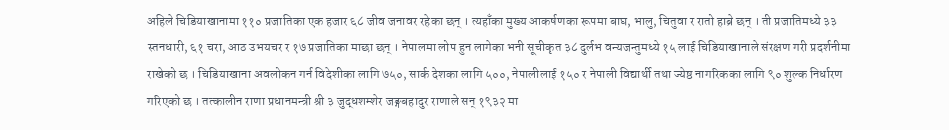अहिले चिडियाखानामा ११० प्रजातिका एक हजार ६८ जीव जनावर रहेका छन् । त्यहाँका मुख्य आकर्षणका रूपमा बाघ, भालु, चितुवा र रातो हाब्रे छन् । ती प्रजातिमध्ये ३३ स्तनधारी, ६१ चरा, आठ उभयचर र १७ प्रजातिका माछा छन् । नेपालमा लोप हुन लागेका भनी सूचीकृत ३८ दुर्लभ वन्यजन्तुमध्ये १५ लाई चिडियाखानाले संरक्षण गरी प्रदर्शनीमा राखेको छ । चिडियाखाना अवलोकन गर्न विदेशीका लागि ७५०, सार्क देशका लागि ५००, नेपालीलाई १५० र नेपाली विद्यार्थी तथा ज्येष्ठ नागरिकका लागि ९० शुल्क निर्धारण गरिएको छ । तत्कालीन राणा प्रधानमन्त्री श्री ३ जुद्धशम्शेर जङ्गबहादुर राणाले सन् १९३२ मा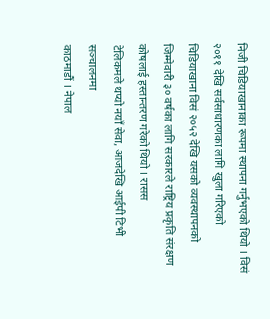निजी चिडियाखानाका रूपमा स्थापना गर्नुभएको थियो । विसं २०११ देखि सर्वसाधारणका लागि खुला गरिएको चिडियाखाना विसं २०५२ देखि यसको व्यवस्थापनको जिम्मेवारी ३० वर्षका लागि सरकारले राष्ट्रिय प्रकृति संरक्षण कोषलाई हस्तान्तरण गरेको थियो । रासस
टेलिकमले थप्यो नयाँ सेवा, आजदेखि आईपी टिभी सञ्चालनमा
काठमाडौं । नेपाल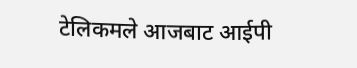टेलिकमले आजबाट आईपी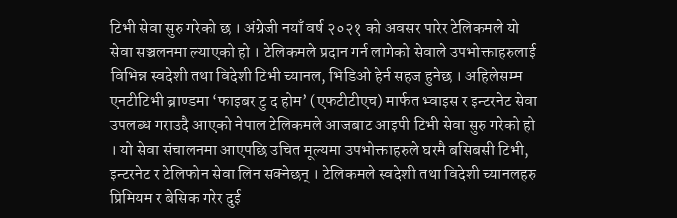टिभी सेवा सुरु गरेको छ । अंग्रेजी नयाँ वर्ष २०२१ को अवसर पारेर टेलिकमले यो सेवा सञ्चलनमा ल्याएको हो । टेलिकमले प्रदान गर्न लागेको सेवाले उपभोक्ताहरुलाई विभिन्न स्वदेशी तथा विदेशी टिभी च्यानल, भिडिओ हेर्न सहज हुनेछ । अहिलेसम्म एनटीटिभी ब्राण्डमा ‘फाइबर टु द होम’ (एफटीटीएच) मार्फत भ्वाइस र इन्टरनेट सेवा उपलब्ध गराउदै आएको नेपाल टेलिकमले आजबाट आइपी टिभी सेवा सुरु गरेको हो । यो सेवा संचालनमा आएपछि उचित मूल्यमा उपभोक्ताहरुले घरमै बसिबसी टिभी, इन्टरनेट र टेलिफोन सेवा लिन सक्नेछन् । टेलिकमले स्वदेशी तथा विदेशी च्यानलहरु प्रिमियम र बेसिक गरेर दुई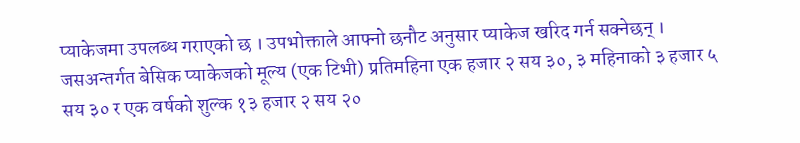प्याकेजमा उपलब्ध गराएको छ । उपभोक्ताले आफ्नो छनौट अनुसार प्याकेज खरिद गर्न सक्नेछन् । जसअन्तर्गत बेसिक प्याकेजको मूल्य (एक टिभी) प्रतिमहिना एक हजार २ सय ३०, ३ महिनाको ३ हजार ५ सय ३० र एक वर्षको शुल्क १३ हजार २ सय २०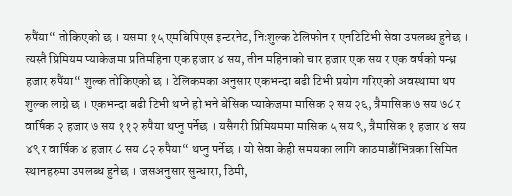रुपैंया“ तोकिएको छ । यसमा १५ एमबिपिएस इन्टरनेट, निःशुल्क टेलिफोन र एनटिटिभी सेवा उपलब्ध हुनेछ । त्यस्तै प्रिमियम प्याकेजमा प्रतिमहिना एक हजार ४ सय, तीन महिनाको चार हजार एक सय र एक वर्षको पन्ध्र हजार रुपैंया“ शुल्क तोकिएको छ । टेलिकमका अनुसार एकभन्दा बढी टिभी प्रयोग गरिएको अवस्थामा थप शुल्क लाग्ने छ । एकभन्दा बढी टिभी थप्ने हो भने बेसिक प्याकेजमा मासिक २ सय २६, त्रैमासिक ७ सय ७८ र वार्षिक २ हजार ७ सय ११२ रुपैया थप्नु पर्नेछ । यसैगरी प्रिमियममा मासिक ५ सय ९, त्रैमासिक १ हजार ४ सय ४९ र वार्षिक ४ हजार ८ सय ८२ रुपैया“ थप्नु पर्नेछ । यो सेवा केही समयका लागि काठमाडौंभित्रका सिमित स्थानहरुमा उपलब्ध हुनेछ । जसअनुसार सुन्धारा, ठिमी,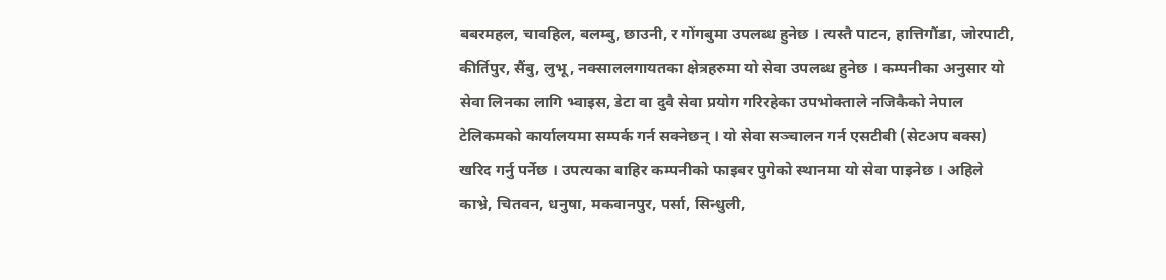बबरमहल, चावहिल, बलम्बु, छाउनी, र गोंगबुमा उपलब्ध हुनेछ । त्यस्तै पाटन, हात्तिगौंडा, जोरपाटी, कीर्तिपुर, सैंबु, लुभू, नक्साललगायतका क्षेत्रहरुमा यो सेवा उपलब्ध हुनेछ । कम्पनीका अनुसार यो सेवा लिनका लागि भ्वाइस, डेटा वा दुवै सेवा प्रयोग गरिरहेका उपभोक्ताले नजिकैको नेपाल टेलिकमको कार्यालयमा सम्पर्क गर्न सक्नेछन् । यो सेवा सञ्चालन गर्न एसटीबी (सेटअप बक्स) खरिद गर्नु पर्नेछ । उपत्यका बाहिर कम्पनीको फाइबर पुगेको स्थानमा यो सेवा पाइनेछ । अहिले काभ्रे, चितवन, धनुषा, मकवानपुर, पर्सा, सिन्धुली,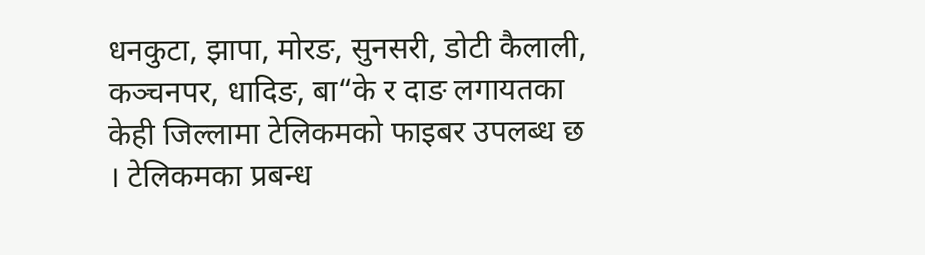धनकुटा, झापा, मोरङ, सुनसरी, डोटी कैलाली, कञ्चनपर, धादिङ, बा“के र दाङ लगायतका केही जिल्लामा टेलिकमको फाइबर उपलब्ध छ । टेलिकमका प्रबन्ध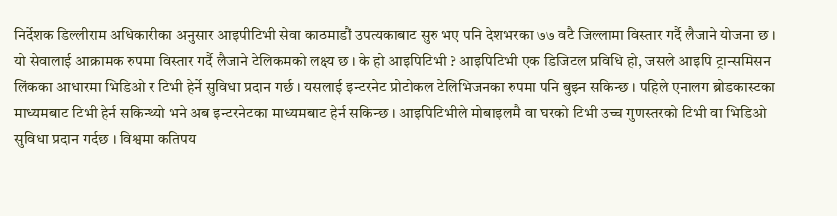निर्देशक डिल्लीराम अधिकारीका अनुसार आइपीटिभी सेवा काठमाडौं उपत्यकाबाट सुरु भए पनि देशभरका ७७ वटै जिल्लामा विस्तार गर्दै लैजाने योजना छ । यो सेवालाई आक्रामक रुपमा विस्तार गर्दै लैजाने टेलिकमको लक्ष्य छ । के हो आइपिटिभी ? आइपिटिभी एक डिजिटल प्रविधि हो, जसले आइपि ट्रान्समिसन लिंकका आधारमा भिडिओ र टिभी हेर्ने सुविधा प्रदान गर्छ । यसलाई इन्टरनेट प्रोटोकल टेलिभिजनका रुपमा पनि बुझ्न सकिन्छ । पहिले एनालग ब्रोडकास्टका माध्यमबाट टिभी हेर्न सकिन्थ्यो भने अब इन्टरनेटका माध्यमबाट हेर्न सकिन्छ । आइपिटिभीले मोबाइलमै वा घरको टिभी उच्च गुणस्तरको टिभी वा भिडिओ सुविधा प्रदान गर्दछ । विश्वमा कतिपय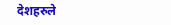देशहरुले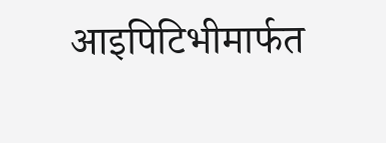आइपिटिभीमार्फत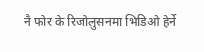नै फोर के रिजोलुसनमा भिडिओ हेर्ने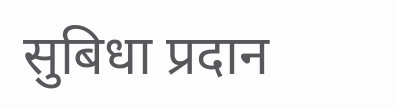सुबिधा प्रदान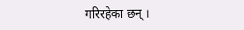गरिरहेका छन् ।